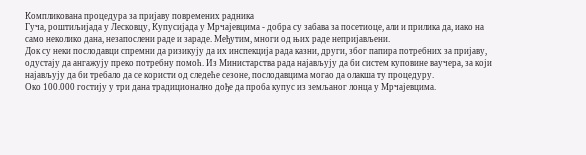Компликована процедура за пријаву повремених радника
Гуча, роштиљијада у Лесковцу, Купусијада у Мрчајевцима - добра су забава за посетиоце, али и прилика да, иако на само неколико дана, незапослени раде и зараде. Међутим, многи од њих раде непријављени.
Док су неки послодавци спремни да ризикују да их инспекција рада казни, други, због папира потребних за пријаву, одустају да ангажују преко потребну помоћ. Из Министарства рада најављују да би систем куповине ваучера, за који најављују да би требало да се користи од следеће сезоне, послодавцима могао да олакша ту процедуру.
Око 100.000 гостију у три дана традиционално дође да проба купус из земљаног лонца у Мрчајевцима.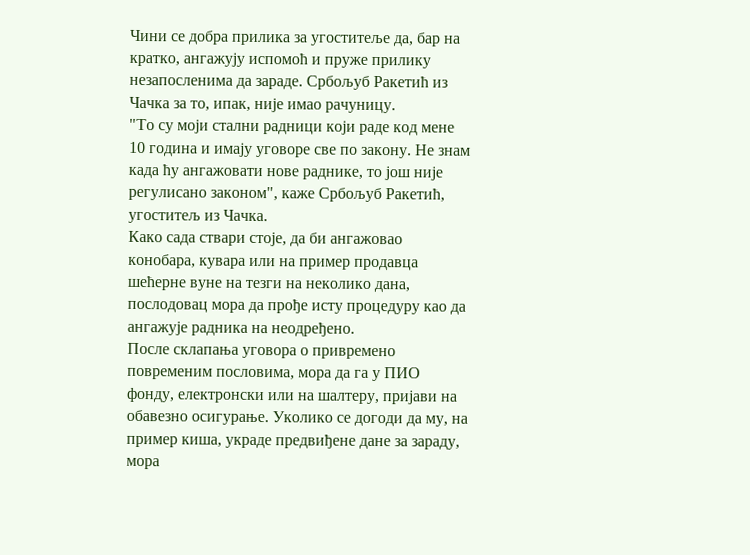Чини се добра прилика за угоститеље да, бар на кратко, ангажују испомоћ и пруже прилику незапосленима да зараде. Србољуб Ракетић из Чачка за то, ипак, није имао рачуницу.
"То су моји стални радници који раде код мене 10 година и имају уговоре све по закону. Не знам када ћу ангажовати нове раднике, то још није регулисано законом", каже Србољуб Ракетић, угоститељ из Чачка.
Како сада ствари стоје, да би ангажовао конобара, кувара или на пример продавца шећерне вуне на тезги на неколико дана, послодовац мора да прође исту процедуру као да ангажује радника на неодређено.
После склапања уговора о привремено повременим пословима, мора да га у ПИО фонду, електронски или на шалтеру, пријави на обавезно осигурање. Уколико се догоди да му, на пример киша, украде предвиђене дане за зараду, мора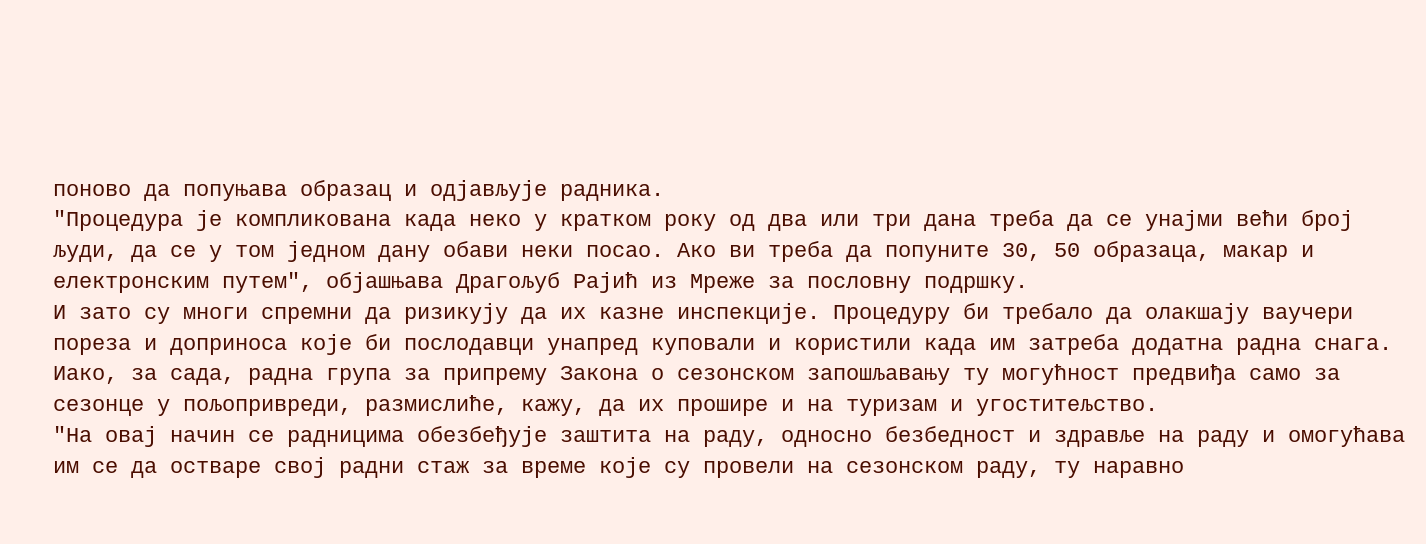поново да попуњава образац и одјављује радника.
"Процедура је компликована када неко у кратком року од два или три дана треба да се унајми већи број људи, да се у том једном дану обави неки посао. Ако ви треба да попуните 30, 50 образаца, макар и електронским путем", објашњава Драгољуб Рајић из Мреже за пословну подршку.
И зато су многи спремни да ризикују да их казне инспекције. Процедуру би требало да олакшају ваучери пореза и доприноса које би послодавци унапред куповали и користили када им затреба додатна радна снага. Иако, за сада, радна група за припрему Закона о сезонском запошљавању ту могућност предвиђа само за сезонце у пољопривреди, размислиће, кажу, да их прошире и на туризам и угоститељство.
"На овај начин се радницима обезбеђује заштита на раду, односно безбедност и здравље на раду и омогућава им се да остваре свој радни стаж за време које су провели на сезонском раду, ту наравно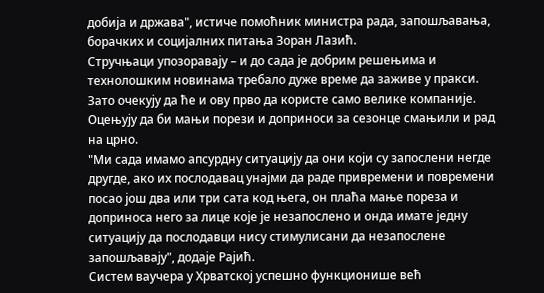добија и држава", истиче помоћник министра рада, запошљавања, борачких и социјалних питања Зоран Лазић.
Стручњаци упозоравају – и до сада је добрим решењима и технолошким новинама требало дуже време да заживе у пракси. Зато очекују да ће и ову прво да користе само велике компаније. Оцењују да би мањи порези и доприноси за сезонце смањили и рад на црно.
"Ми сада имамо апсурдну ситуацију да они који су запослени негде другде, ако их послодавац унајми да раде привремени и повремени посао још два или три сата код њега, он плаћа мање пореза и доприноса него за лице које је незапослено и онда имате једну ситуацију да послодавци нису стимулисани да незапослене запошљавају", додаје Рајић.
Систем ваучера у Хрватској успешно функционише већ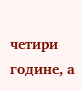четири године, а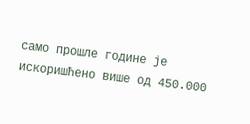само прошле године је искоришћено више од 450.000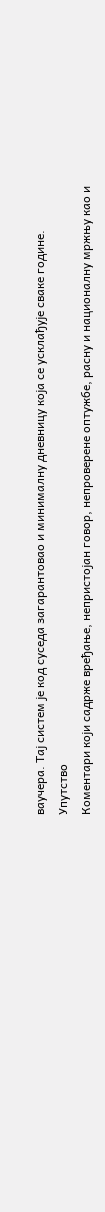ваучера. Тај систем је код суседа загарантовао и минималну дневницу која се усклађује сваке године.
Упутство
Коментари који садрже вређање, непристојан говор, непроверене оптужбе, расну и националну мржњу као и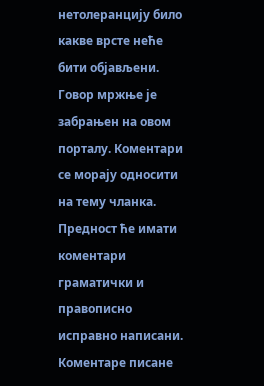нетолеранцију било какве врсте неће бити објављени. Говор мржње је забрањен на овом порталу. Коментари се морају односити на тему чланка. Предност ће имати коментари граматички и правописно исправно написани. Коментаре писане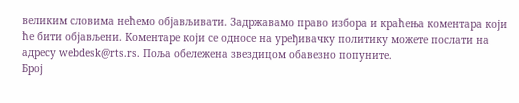великим словима нећемо објављивати. Задржавамо право избора и краћења коментара који ће бити објављени. Коментаре који се односе на уређивачку политику можете послати на адресу webdesk@rts.rs. Поља обележена звездицом обавезно попуните.
Број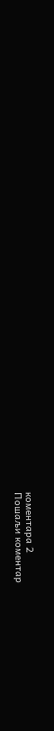коментара 2
Пошаљи коментар